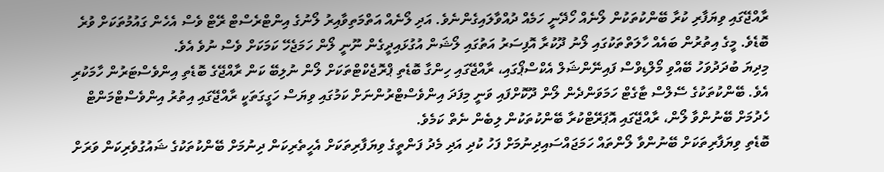ރާއްޖޭގައި ވިޔަފާރި ކުރާ ބޭންކުތަކުން ލޯނެއް ހޯދޭނީ ހަމެއް ދުއްވާލައިގެންނެވެ. އަދި ލޯނެއް އަތްމަތިވާއިރު ލޯނުގެ އިންޓްރެސްޓް ރޭޓް ވެސް އެހެން ގައުމުތަކަށް ވުރެ ބޮޑެވެ. މީގެ އިތުރުން ބައެއް ހާލަތްތަކުގައި ލޯނު ދޫކުރާ އޮފިސަރު އަތުގައި ލޯޝަން އުގުޅައިދީގެން ނޫނީ ލޯން ހަމަޖެހޭ ކަމަކަށް ވެސް ނުވެ އެވެ.
މިދިޔަ ބުދަދުވަހު ބޭއްވި މޯލްޑިވްސް ފައިނޭންޝަލް އެކްސްޕޯގައި، ރާއްޖޭގައި ހިންގާ ބޮޑެތި ޕްރޮޖެކްޓްތަކަށް ލޯން ނުލިބޭ ކަން ރާއްޖޭގެ ބޮޑެތި އިންވެސްޓަރުން ހާމަކުރި އެވެ. ބޭންކުތަކުގެ ސޭލްސް ޓާގެޓް ހަމަވަންދެން ލޯން ދޫކޮށްފައި ވަނީ މިފަދަ އިންވެސްޓްރުންނަށް ކަމުގައި ވިޔަސް ހަގީގަތަކީ ރާއްޖޭގައި އިތުރު އިންވެސްޓްމަންޓް ހެދުމަށް ބޭނުންވާ ލޯން، ރާއްޖޭގައި އޮޕަރޭޓްކުރާ ބޭންކުތަކުން ލިބެން ނެތް ކަމެވެ.
ބޮޑެތި ވިޔަފާރިތަކަށް ބޭނުންވާ ލޯންތައް ހަމަޖައްސައިދިނުމަށް ފަހު ކުދި އަދި މެދު ފަންތީގެ ވިޔަފާރިތަކަށް އެހީތެރިކަން ދިނުމަށް ބޭންކުތަކުގެ ޝައުގުވެރިކަން ވަރަށް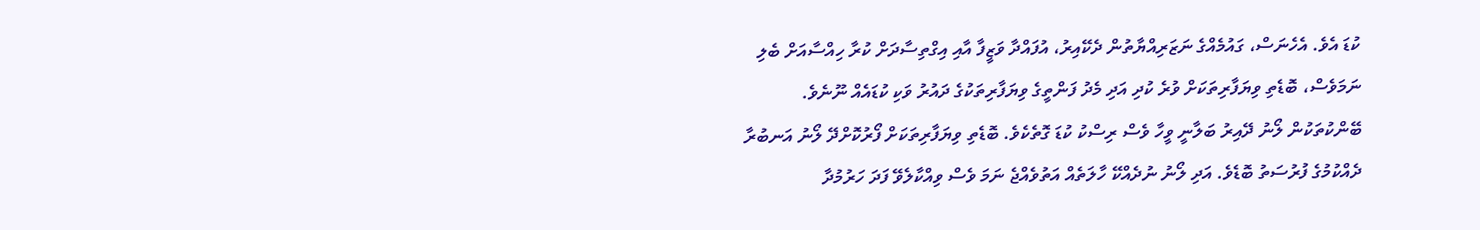ކުޑަ އެވެ. އެހެނަސް، ގައުމެއްގެ ނަޒަރިއްޔާތުން ދެކޭއިރު، އުފައްދާ ވަޒީފާ އާއި އިގްތިސާދަށް ކުރާ ހިއްސާއަށް ބެލި ނަމަވެސް، ބޮޑެތި ވިޔަފާރިތަކަށް ވުރެ ކުދި އަދި މެދު ފަންތީގެ ވިޔަފާރިތަކުގެ ދައުރު ވަކި ކުޑައެއް ނޫނެވެ.
ބޭންކުތަކުން ލޯނު ދޭއިރު ބަލާނީ ވީހާ ވެސް ރިސްކު ކުޑަ ގޮތެކެވެ. ބޮޑެތި ވިޔަފާރިތަކަށް ފޯރުކޮށްދޭ ލޯނު އަނބުރާ ދެއްކުމުގެ ފުރުސަތު ބޮޑެވެ. އަދި ލޯނު ނުދެއްކޭ ހާލަތެއް އަތުވެއްޖެ ނަމަ ވެސް ވިއްކާލެވޭ ފަދަ ހަރުމުދާ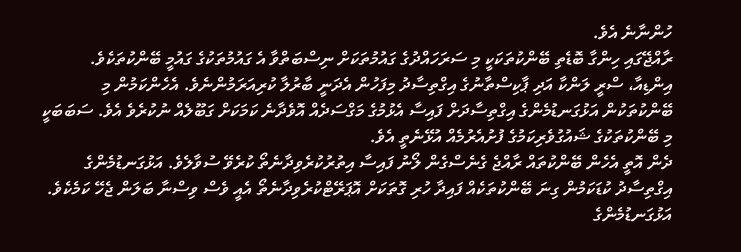ހުންނާނެ އެވެ.
ރާއްޖޭގައި ހިންގާ ބޮޑެތި ބޭންކުތަކަކީ މި ސަރަހައްދުގެ ގައުމުތަކަށް ނިސްބަތްވާ އެ ގައުމުތަކުގެ ގައުމީ ބޭންކުތަކެވެ. އިންޑިއާ، ސްރީ ލަންކާ އަދި ޕާކިސްތާނުގެ އިގްތިސާދު މިފަހުން އެދަނީ ބާރުލާ ކުރިއަރަމުންނެވެ. އެހެންކަމުން މި ބޭންކުތަކުން އަޅުގަނޑުމެންގެ އިގްތިސާދަށް ފައިސާ އެޅުމުގެ މަގްސަދެއް އޮވެދާނެ ކަމަކަށް ގަބޫލެއް ނުކުރެވެ އެވެ. ސަބަބަކީ މި ބޭންކުތަކުގެ ޝައުގުވެރިކަމުގެ ފުށުއެރުމެއް އުޅޭނެތީ އެވެ.
ދެން އޮތީ އެހެން ބޭންކުތައް ރާއްޖެ ގެނެސްގެން ލޯނު ފައިސާ އިތުރުކުރެވިދާނެތޯ ކުރެވޭ ސުވާލެވެ. އަޅުގަނޑުމެންގެ އިގްތިސާދު ކުޑަކަމުން ގިނަ ބޭންކުތަކެއް ފައިދާ ހުރި ގޮތަކަށް އޮޕަރޭޓްކުރެވިދާނެތޯ އެއީ ވެސް ވިސްނާ ބަލަން ޖެހޭ ކަމެކެވެ.
އަޅުގަނޑުމެންގެ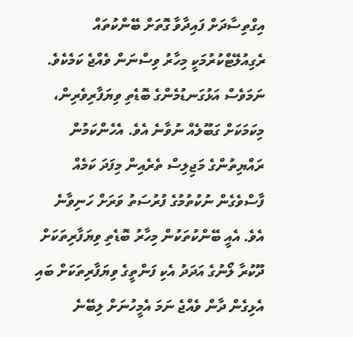އިގްތިސާދަށް ފައިދާވާ ގޮތަށް ބޭންކުތައް ރެގިއުލޭޓްކުރުމަކީ މިހާރު ވިސްނަން ވެއްޖެ ކަމެކެވެ. ނަމަވެސް އަޅުގަނޑުމެންގެ ބޮޑެތި ވިޔަފާރިވެރިން، މިކަމަކަށް ގަބޫލެއް ނުވާނެ އެވެ. އެހެންކަމުން ރައްޔިތުންގެ މަޖިލިސް ތެރެއިން މިފަދަ ކަމެއް ފާސްވެގެން ނުކުތުމުގެ ފުރުސަތު ވަރަށް ހަނިވާނެ އެވެ. އެއީ ބޭންކުތަކުން މިހާރު ބޮޑެތި ވިޔަފާރިތަކަށް ދޫކުރާ ލޯނުގެ އަދަދު އެކި ފަންތީގެ ވިޔަފާރިތަކަށް ބައި އެޅިގެން ދާން ވެއްޖެ ނަމަ އެމީހުނަށް ލިބޭނެ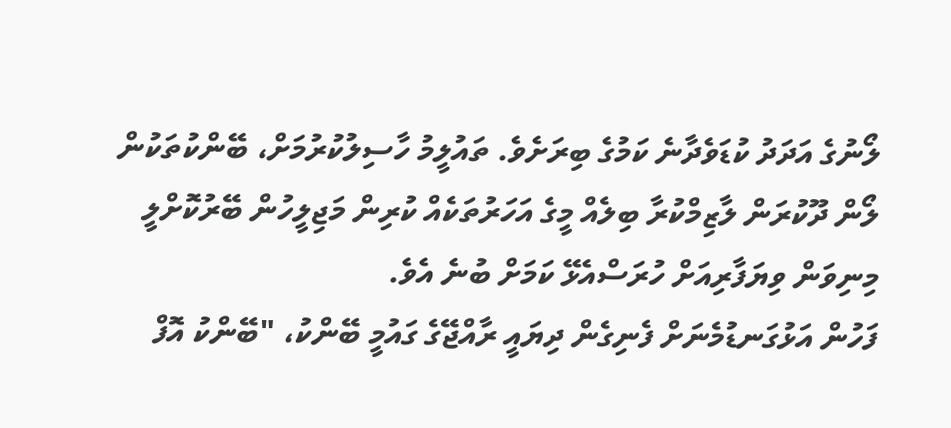ލޯނުގެ އަދަދު ކުޑަވެދާނެ ކަމުގެ ބިރަށެވެ. ތައުލީމު ހާސިލުކުރުމަށް، ބޭންކުތަކުން ލޯން ދޫކުރަން ލާޒިމްކުރާ ބިލެއް މީގެ އަހަރުތަކެއް ކުރިން މަޖިލީހުން ބޭރުކޮށްލީ މިނިވަން ވިޔަފާރިއަށް ހުރަސްއެޅޭ ކަމަށް ބުނެ އެވެ.
ފަހުން އަޅުގަނޑުމެނަށް ފެނިގެން ދިޔައީ ރާއްޖޭގެ ގައުމީ ބޭންކު، "ބޭންކު އޮފް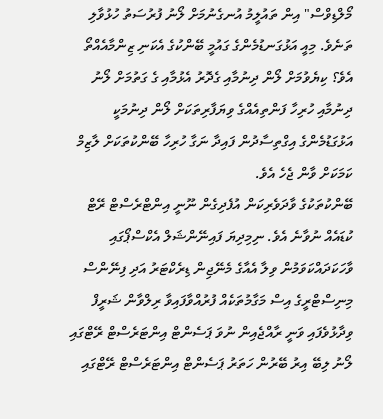މޯލްޑިވްސް" އިން ތައުލީމު އުނގެނުމަށް ލޯނު ފުރުސަތު ހުޅުވާލި ތަނެވެ. މިއީ އަޅުގަނޑުމެންގެ ގައުމީ ބޭންކުގެ އެކަނި ޒިންމާއެއްތޯ އެވެ؟ ކިޔެވުމަށް ލޯން ދިނުމާއި ގެދޮރު އެޅުމާއި ގެ ގަތުމަށް ލޯނު ދިނުމާއި ހުރިހާ ފަންތިއެއްގެ ވިޔަފާރިތަކަށް ލޯން ދިނުމަކީ އަޅުގަޑުމެންގެ އިގްތިސާދުން ފައިދާ ނަގާ ހުރިހާ ބޭންކުތަކަށް ލާޒިމް ކަމަކަށް ވާން ޖެހެ އެވެ.
ބޭންކުތަކުގެ ވާދަވެރިކަން އުފެދިގެން ނޫނީ އިންޓްރެސްޓް ރޭޓް ކުޑައެއް ނުވާނެ އެވެ. ނިމިދިޔަ ފައިނޭންޝަލް އެކްސްޕޯގައި ވާހަކަދައްކަވަމުން ވިލާ އެއާގެ މެނޭޖިން ޑިރެކްޓަރު އަދި ފިނޭންސް މިނިސްޓްރީގެ އިސް މަގާމުތަކެއް ފުރުއްވާފައިވާ ރިލްވާން ޝަރީފް ވިދާޅުވެފައި ވަނީ ރާއްޖެއިން ނުވަ ޕަސެންޓް އިންޓަރެސްޓް ރޭޓްގައި ލޯނު ލިބޭ އިރު ބޭރުން ހަތަރު ޕަސެންޓް އިންޓަރެސްޓް ރޭޓްގައި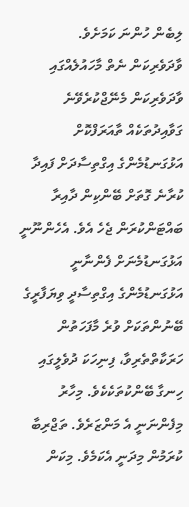ލިބެން ހުންނަ ކަމަށެވެ.
ވާދަވެރިކަން ނެތް މާހައުލެއްގައި ވާދަވެރިކަން މެނޭޖްކުރެވޭނެ ގަވާއިދުތަކެއް ތާއަރަފްކޮށް އަޅުގަނޑުމެންގެ އިގްތިސާދަށް ފައިދާ ކުރާނެ ގޮތަށް ބޭންކިން ދާއިރާ ބައްޓަންކުރަން ޖެހެ އެވެ. އެހެންނޫނީ އަޅުގަނޑުމެނަށް ފެންނާނީ އަޅުގަނޑުމެންގެ އިގްތިސާދީ ވިޔަފާރީގެ ބޭނުންތަކަށް ވުރެ މާފަހަތުން ހަރަކާތްތެރިވާ، ފިނިހަކަ ދުވެލީގައި ހިނގާ ބޭންކުތަކެކެވެ. މިހާރު މިފެންނަނީ އެ މަންޒަރެވެ. ތަޖްރިބާ ކުރަމުން މިދަނީ އެކަމެވެ. މިކަން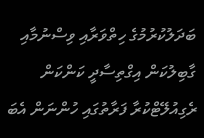ބަދަލުކުރުމުގެ ހިތްވަރާއި ވިސްނުމާއި ގާބިލުކަން އިގްތިސާދީ ކަންކަން ރެގިއުލޭޓްކުރާ ފަރާތުގައި ހުންނަން އެބަ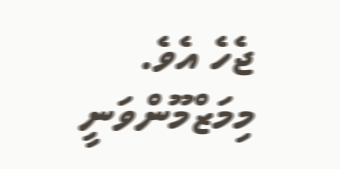ޖެހެ އެވެ.
މިމަޒްމޫންވަނީ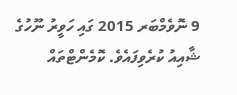9 ނޮވެމްބަރ 2015 ގައި ހަވީރު ނޫހުގެ ޝާއިއު ކުރެވިފައެވެ. ކޮމެންޓްތައް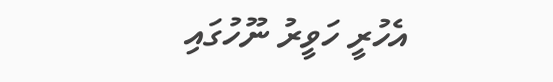އެހުރީ ހަވީރު ނޫހުގައި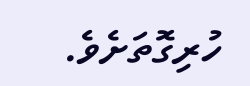ހުރިގޮތަށެވެ.